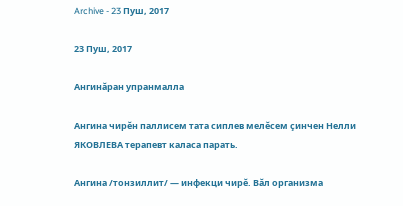Archive - 23 Пуш, 2017

23 Пуш, 2017

Ангинăран упранмалла

Ангина чирĕн паллисем тата сиплев мелĕсем çинчен Нелли ЯКОВЛЕВА терапевт каласа парать.

Ангина /тонзиллит/ — инфекци чирĕ. Вăл организма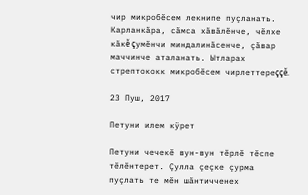чир микробĕсем лекнипе пуçланать. Карланкăра, сăмса хăвăлĕнче, чĕлхе кăкĕ çумĕнчи миндалинăсенче, çăвар маччинче аталанать. Ытларах стрептококк микробĕсем чирлеттереççĕ.

23 Пуш, 2017

Петуни илем кÿрет

Петуни чечекĕ вун-вун тĕрлĕ тĕспе тĕлĕнтерет. Çулла çеçке çурма пуçлать те мĕн шăнтичченех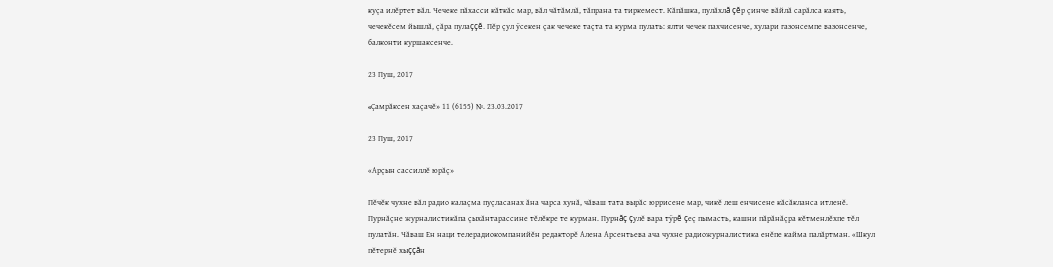куçа илĕртет вăл. Чечеке пăхасси кăткăс мар, вăл чăтăмлă, тăпрана та тиркемест. Кăпăшка, пулăхлă çĕр çинче вăйлă сарăлса каять, чечекĕсем йышлă, çăра пулаççĕ. Пĕр çул ÿсекен çак чечеке таçта та курма пулать: ялти чечек пахчисенче, хулари газонсемпе вазонсенче, балконти куршаксенче.

23 Пуш, 2017

«Çамрăксен хаçачĕ» 11 (6155) №. 23.03.2017

23 Пуш, 2017

«Арçын сассиллĕ юрăç»

Пĕчĕк чухне вăл радио калаçма пуçласанах ăна чарса хунă, чăваш тата вырăс юррисене мар, чикĕ леш енчисене кăсăкланса итленĕ. Пурнăçне журналистикăпа çыхăнтарассине тĕлĕкре те курман. Пурнăç çулĕ вара тÿрĕ çеç пымасть, кашни пăрăнăçра кĕтменлĕхпе тĕл пулатăн. Чăваш Ен наци телерадиокомпанийĕн редакторĕ Алена Арсентьева ача чухне радиожурналистика енĕпе кайма палăртман. «Шкул пĕтернĕ хыççăн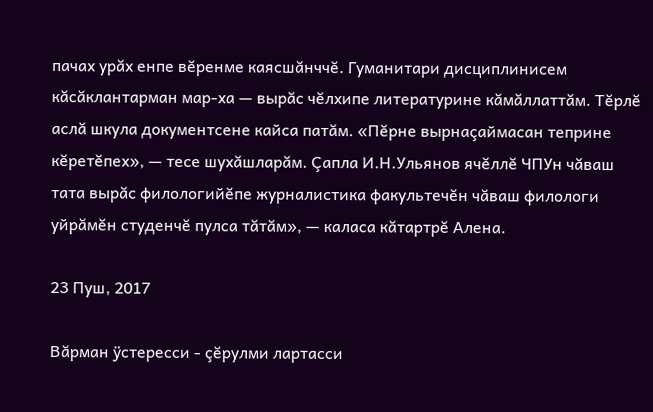пачах урăх енпе вĕренме каясшăнччĕ. Гуманитари дисциплинисем кăсăклантарман мар-ха — вырăс чĕлхипе литературине кăмăллаттăм. Тĕрлĕ аслă шкула документсене кайса патăм. «Пĕрне вырнаçаймасан теприне кĕретĕпех», — тесе шухăшларăм. Çапла И.Н.Ульянов ячĕллĕ ЧПУн чăваш тата вырăс филологийĕпе журналистика факультечĕн чăваш филологи уйрăмĕн студенчĕ пулса тăтăм», — каласа кăтартрĕ Алена.

23 Пуш, 2017

Вăрман ÿстересси - çĕрулми лартасси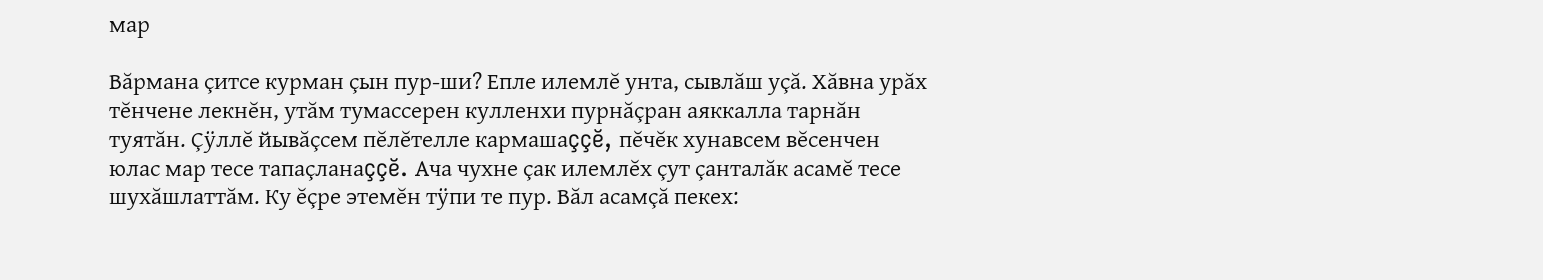мар

Вăрмана çитсе курман çын пур-ши? Епле илемлĕ унта, сывлăш уçă. Хăвна урăх тĕнчене лекнĕн, утăм тумассерен кулленхи пурнăçран аяккалла тарнăн туятăн. Çÿллĕ йывăçсем пĕлĕтелле кармашаççĕ, пĕчĕк хунавсем вĕсенчен юлас мар тесе тапаçланаççĕ. Ача чухне çак илемлĕх çут çанталăк асамĕ тесе шухăшлаттăм. Ку ĕçре этемĕн тÿпи те пур. Вăл асамçă пекех: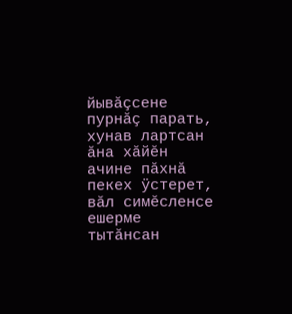йывăçсене пурнăç парать, хунав лартсан ăна хăйĕн ачине пăхнă пекех ÿстерет, вăл симĕсленсе ешерме тытăнсан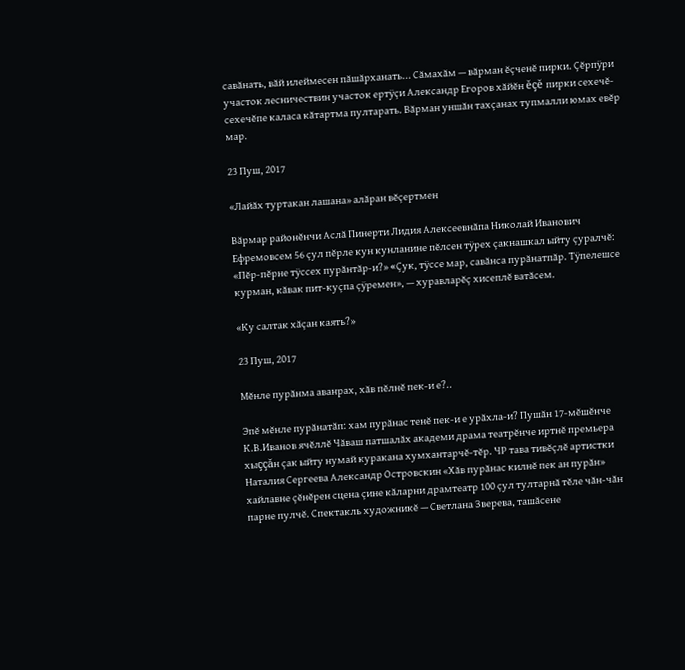савăнать, вăй илеймесен пăшăрханать... Сăмахăм — вăрман ĕçченĕ пирки. Çĕрпÿри участок лесничествин участок ертÿçи Александр Егоров хăйĕн ĕçĕ пирки сехечĕ-сехечĕпе каласа кăтартма пултарать. Вăрман уншăн тахçанах тупмалли юмах евĕр мар.

23 Пуш, 2017

«Лайăх туртакан лашана» алăран вĕçертмен

Вăрмар районĕнчи Аслă Пинерти Лидия Алексеевнăпа Николай Иванович Ефремовсем 56 çул пĕрле кун кунланине пĕлсен тÿрех çакнашкал ыйту çуралчĕ: «Пĕр-пĕрне тÿссех пурăнтăр-и?» «Çук, тÿссе мар, савăнса пурăнатпăр. Тÿпелешсе курман, кăвак пит-куçпа çÿремен», — хуравларĕç хисеплĕ ватăсем.

«Ку салтак хăçан каять?»

23 Пуш, 2017

Мĕнле пурăнма аванрах, хăв пĕлнĕ пек-и е?..

Эпĕ мĕнле пурăнатăп: хам пурăнас тенĕ пек-и е урăхла-и? Пушăн 17-мĕшĕнче К.В.Иванов ячĕллĕ Чăваш патшалăх академи драма театрĕнче иртнĕ премьера хыççăн çак ыйту нумай куракана хумхантарчĕ-тĕр. ЧР тава тивĕçлĕ артистки Наталия Сергеева Александр Островскин «Хăв пурăнас килнĕ пек ан пурăн» хайлавне çĕнĕрен сцена çине кăларни драмтеатр 100 çул тултарнă тĕле чăн-чăн парне пулчĕ. Спектакль художникĕ — Светлана Зверева, ташăсене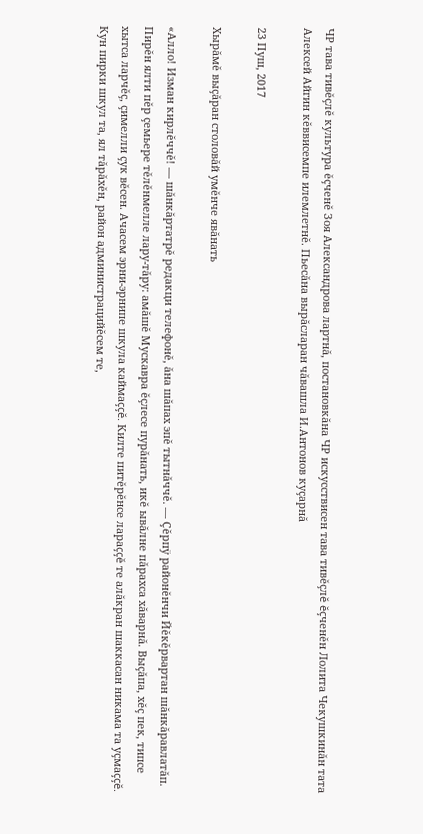ЧР тава тивĕçлĕ культура ĕçченĕ Зоя Александрова лартнă, постановкăна ЧР искусствисен тава тивĕçлĕ ĕçченĕн Лолита Чекушкинăн тата Алексей Айгин кĕввисемпе илемлетнĕ. Пьесăна вырăсларан чăвашла И.Антонов куçарнă

23 Пуш, 2017

Хырăмĕ выçăран столовăй умĕнче явăнать

«Алло! Изман кирлĕччĕ! — шăнкăртатрĕ редакци телефонĕ, ăна шăпах эпĕ тытнăччĕ. — Çĕрпÿ районĕнчи Йĕкĕрвартан шăнкăравлатăп. Пирĕн ялти пĕр çемьере тĕлĕнмелле лару-тăру: амăшĕ Мускавра ĕçлесе пурăнать, икĕ ывăлне пăрахса хăварнă. Выçăпа, хĕç пек, типсе хытса ларчĕç, çимелли çук вĕсен. Ачасем эрни-эрнипе шкула каймаççĕ. Килте питĕрĕнсе лараççĕ те алăкран шаккасан никама та уçмаççĕ. Кун пирки шкул та, ял тăрăхĕн, район администрацийĕсем те,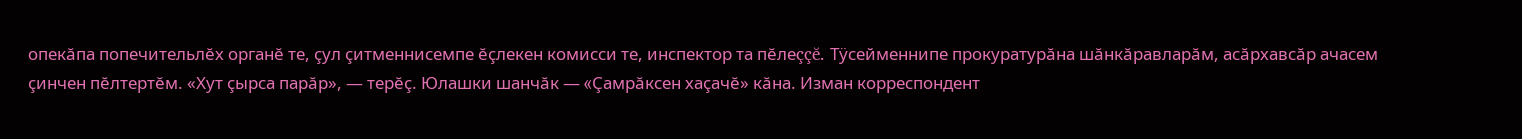опекăпа попечительлĕх органĕ те, çул çитменнисемпе ĕçлекен комисси те, инспектор та пĕлеççĕ. Тÿсейменнипе прокуратурăна шăнкăравларăм, асăрхавсăр ачасем çинчен пĕлтертĕм. «Хут çырса парăр», — терĕç. Юлашки шанчăк — «Çамрăксен хаçачĕ» кăна. Изман корреспондент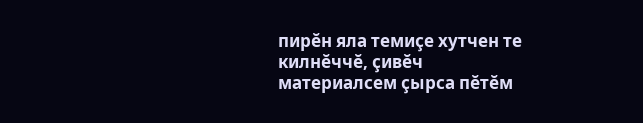пирĕн яла темиçе хутчен те килнĕччĕ, çивĕч материалсем çырса пĕтĕм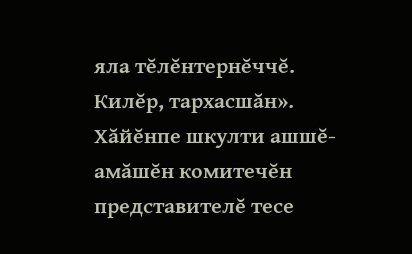яла тĕлĕнтернĕччĕ. Килĕр, тархасшăн». Хăйĕнпе шкулти ашшĕ-амăшĕн комитечĕн представителĕ тесе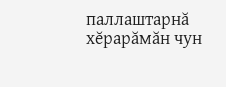паллаштарнă хĕрарăмăн чун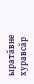ыратăвне хуравсăр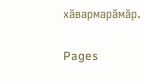хăвармарăмăр.

Pages